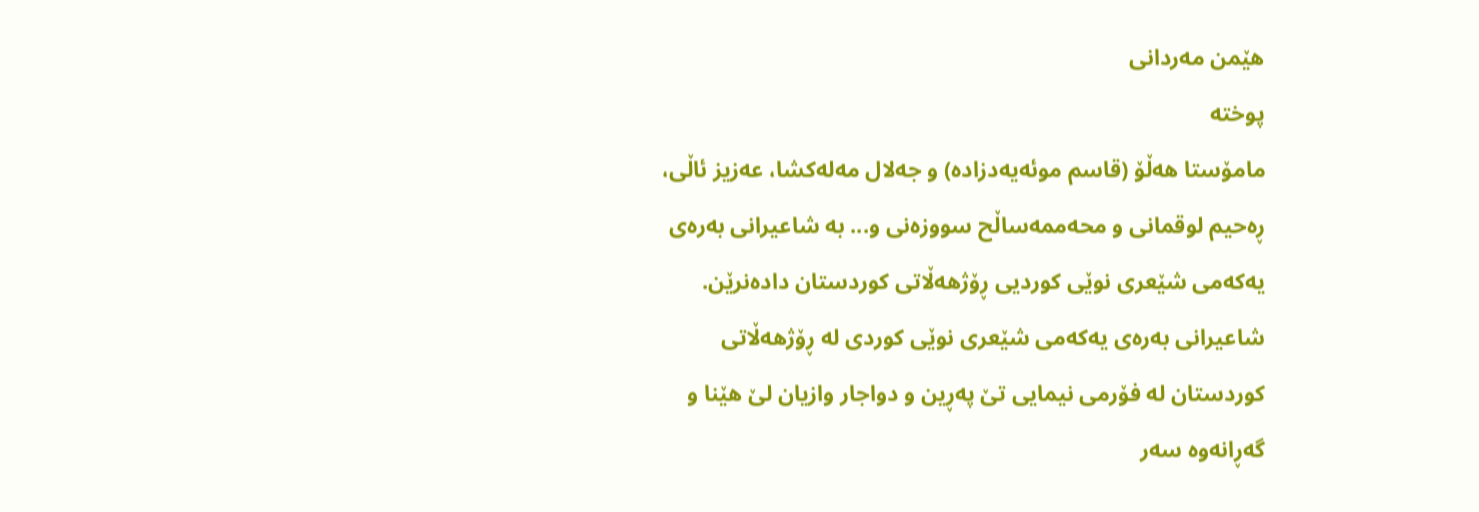هێمن مەردانی
پوختە
مامۆستا هەڵۆ (قاسم موئەیەدزادە) و جەلال مەلەکشا، عەزیز ئاڵی، ڕەحیم لوقمانی و محەممەساڵح سووزەنی و... بە شاعیرانی بەرەی یەکەمی شێعری نوێی کوردیی ڕۆژهەڵاتی کوردستان دادەنرێن. شاعیرانی بەرەی یەکەمی شێعری نوێی کوردی لە ڕۆژهەڵاتی کوردستان لە فۆرمی نیمایی تێ پەڕین و دواجار وازیان لێ هێنا و گەڕانەوە سەر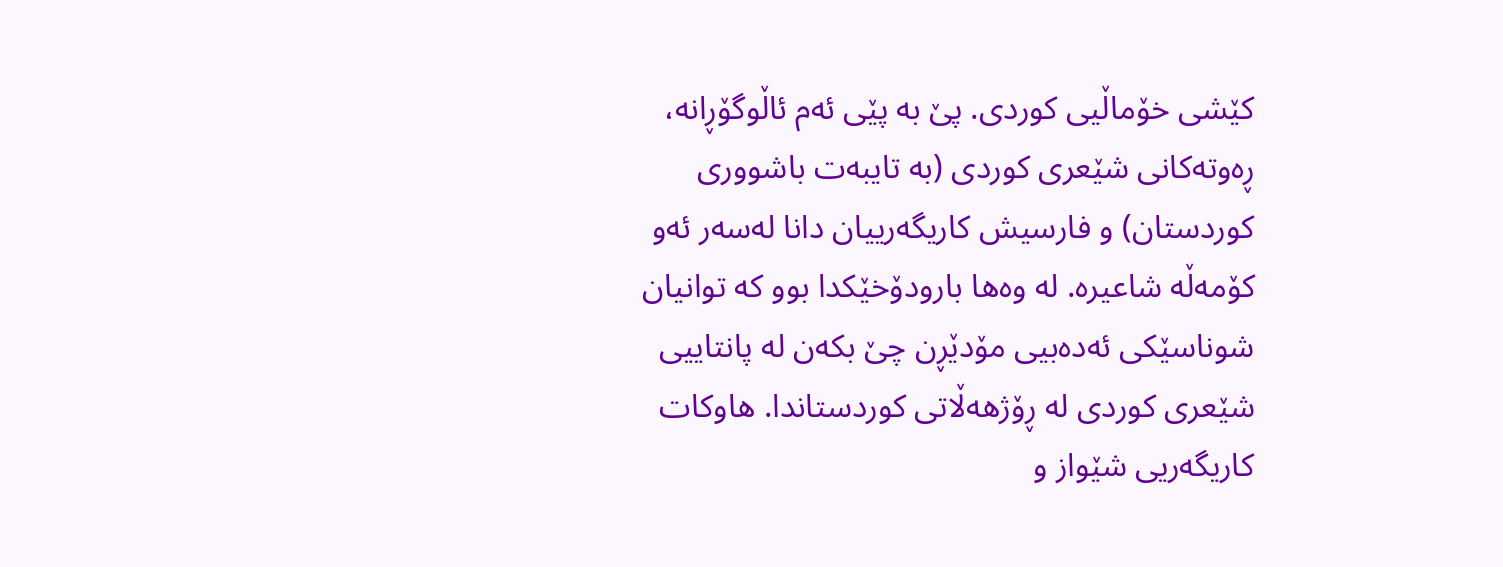کێشی خۆماڵیی کوردی. پێ بە پێی ئەم ئاڵوگۆڕانە، ڕەوتەکانی شێعری کوردی (بە تایبەت باشووری کوردستان) و فارسیش کاریگەرییان دانا لەسەر ئەو کۆمەڵە شاعیرە. لە وەها بارودۆخێکدا بوو کە توانیان شوناسێکی ئەدەبیی مۆدێڕن چێ بکەن لە پانتاییی شێعری کوردی لە ڕۆژهەڵاتی کوردستاندا. هاوکات کاریگەریی شێواز و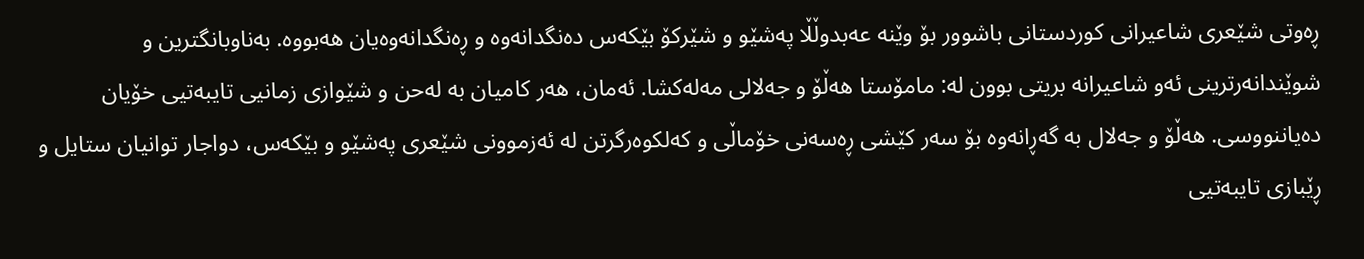ڕەوتی شێعری شاعیرانی کوردستانی باشوور بۆ وێنە عەبدوڵڵا پەشێو و شێرکۆ بێکەس دەنگدانەوە و ڕەنگدانەوەیان هەبووە. بەناوبانگترین و شوێندانەرترینی ئەو شاعیرانە بریتی بوون لە: مامۆستا هەڵۆ و جەلالی مەلەکشا. ئەمان، هەر کامیان بە لەحن و شێوازی زمانیی تایبەتیی خۆیان دەیاننووسی. هەڵۆ و جەلال بە گەڕانەوە بۆ سەر کێشی ڕەسەنی خۆماڵی و کەلکوەرگرتن لە ئەزموونی شێعری پەشێو و بێکەس، دواجار توانیان ستایل و ڕێبازی تایبەتیی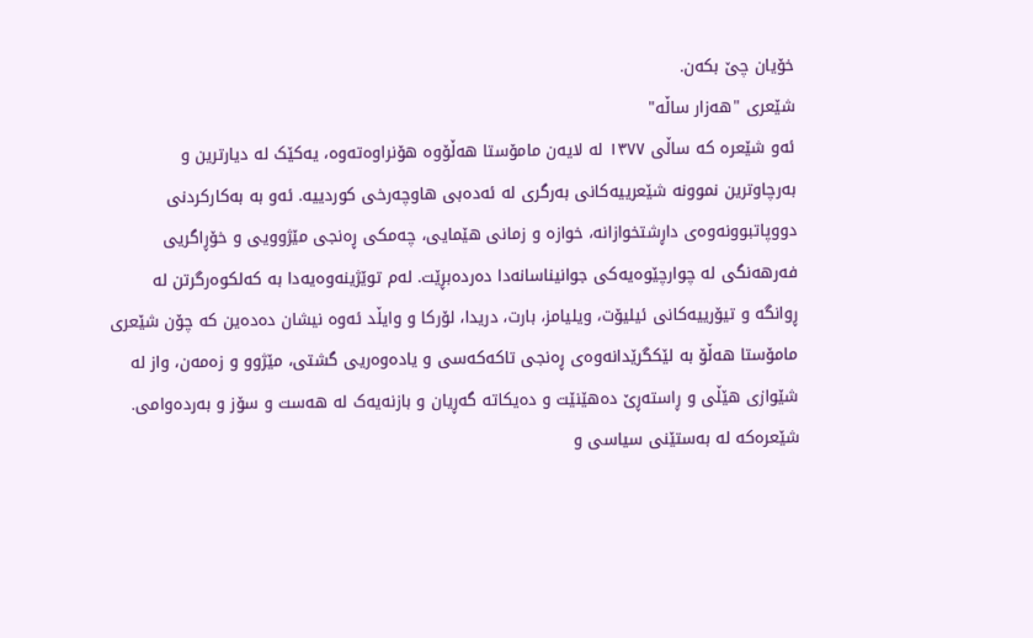خۆیان چێ بکەن.
شێعری "هەزار ساڵە"
ئەو شێعرە کە ساڵی ١٣٧٧ لە لایەن مامۆستا هەڵۆوە هۆنراوەتەوە، یەکێک لە دیارترین و بەرچاوترین نموونە شێعرییەکانی بەرگری لە ئەدەبی هاوچەرخی کوردییە. ئەو بە بەکارکردنی دووپاتبوونەوەی داڕشتخوازانە، خوازە و زمانی هێمایی، چەمکی ڕەنجی مێژوویی و خۆڕاگریی فەرهەنگی لە چوارچێوەیەکی جوانیناسانەدا دەردەبڕێت. لەم توێژینەوەیەدا بە کەلکوەرگرتن لە ڕوانگە و تیۆرییەکانی ئیلیۆت، ویلیامز، بارت، دریدا، لۆرکا و وایڵد ئەوە نیشان دەدەین کە چۆن شێعری مامۆستا هەڵۆ بە لێکگرێدانەوەی ڕەنجی تاکەکەسی و یادەوەریی گشتی، مێژوو و زەمەن، واز لە شێوازی هێڵی و ڕاستەڕێ دەهێنێت و دەیکاتە گەڕیان و بازنەیەک لە هەست و سۆز و بەردەوامی. شێعرەکە لە بەستێنی سیاسی و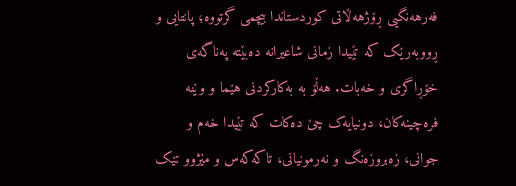فەرهەنگیی ڕۆژهەڵاتی کوردستاندا بیچمی گرتووە؛ پانتایی و ڕووبەرێک کە تێیدا زمانی شاعیرانە دەبێتە پەناگەی خۆڕاگری و خەبات. هەڵۆ بە بەکارکردنی هێما و وێنە فرەچینەکان، دونیایەک چێ دەکات کە تێیدا خەم و جوانی، زەبروزەنگ و نەرمونیانی، تاکەکەس و مێژوو تێک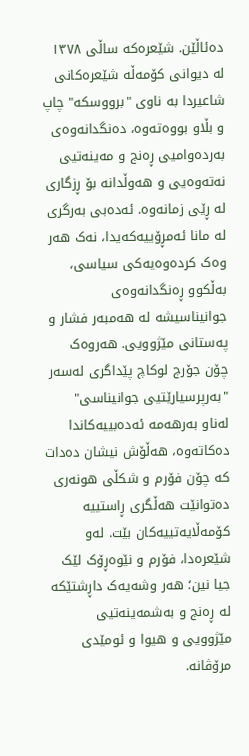دەئاڵێن. شێعرەکە ساڵی ١٣٧٨ لە دیوانی کۆمەڵە شێعرەکانی شاعیردا بە ناوی "برووسکە" چاپ و بڵاو بووەتەوە، دەنگدانەوەی بەردەوامیی ڕەنج و مەینەتیی نەتەوەیی و هەوڵدانە بۆ ڕزگاری لە ڕێی زمانەوە. ئەدەبی بەرگری لە مانا ئەمڕۆییەکەیدا، نەک هەر وەک کردەوەیەکی سیاسی، بەڵکوو ڕەنگدانەوەی جوانیناسیشە لە هەمبەر فشار و پەستانی مێژوویی. هەروەک چۆن جۆرج لوکاچ پێداگری لەسەر "بەرپرسیارێتیی جوانیناسی" لەناو بەرهەمە ئەدەبییەکاندا دەکاتەوە، هەڵۆش نیشان دەدات کە چۆن فۆرم و شکڵی هونەری دەتوانێت هەڵگری ڕاستییە کۆمەڵایەتییەکان بێت. لەو شێعرەدا، فۆرم و نێوەڕۆک لێک جیا نین؛ هەر وشەیەک داڕشتێکە لە ڕەنج و بەشمەینەتیی مێژوویی و هیوا و ئومێدی مرۆڤانە.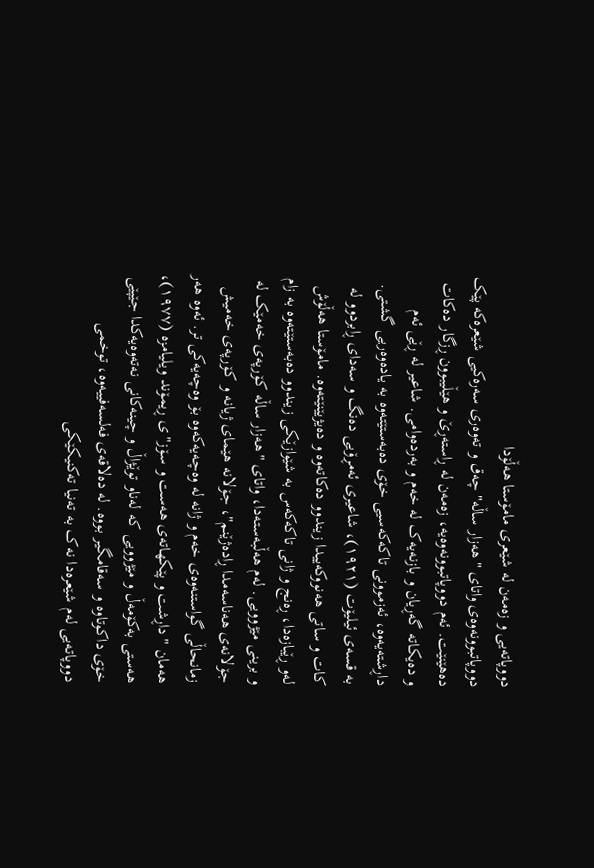دووپاتەیی و زەمەن لە شێعری مامۆستا هەڵۆدا
دووپاتبوونەوەی واتای "هەزار ساڵە" چەق و تەوەری سەرەکیی شێعرەکە پێک دەهێنێت. ئەم دووپاتبوونەوەیە، زەمەن لە ڕاستەڕێ و هێڵیبوون ڕزگار دەکات و دەیکاتە گەڕیان و بازنەیەک لە خەم و بەردەوامی. شاعیر لە ڕێی ئەم داڕشتەیەوە، ئەزموونی تاکەکەسیی خۆی دەبەستێتەوە بە یادەوەریی گشتی. بە قسەی ئیلیۆت (١٩٢١)، شاعیری ئەمڕۆیی دەنگ و سەدای ڕابردوو لە کات و ساتی هەنووکەییدا زیندوو دەکاتەوە و دەیژیێنێتەوە. مامۆستا هەڵۆش لەو ڕێبازەدا، ڕەنج و ژانی تاکەکەس بە شێوازێکی زیندوو دەبەستێتەوە بە زام و برینی مێژوویی. لەم هەڵبەستەدا، واتای "هەزار ساڵە کۆرپەی خەمێک لە جۆلانەی هەناسەمدا ڕادەژێنم"، جۆلانە هێمای ژیانە و کۆرپەی خەمیش زمانحاڵی گواستنەوەی خەم و ژانە لە وەچەیەکەوە بۆ وەچەیەکی تر. ئەوە هەر هەمان "داڕشت و پێکهاتەی هەست و سۆز"ی ڕیمۆند ویلیامزە (١٩٧٧)، هەستی بەکۆمەڵ و مێژوویی کە لەناو توێژاڵ و چینەکانی نەتەوەیەکدا جێپێی خۆی داکوتاوە و سەقامگیر بووە. لە دەلاقەی فەلسەفییەوە، توخمی دووپاتەیی لەم شێعرەدا نەک بە تەنیا تەکنیکێکی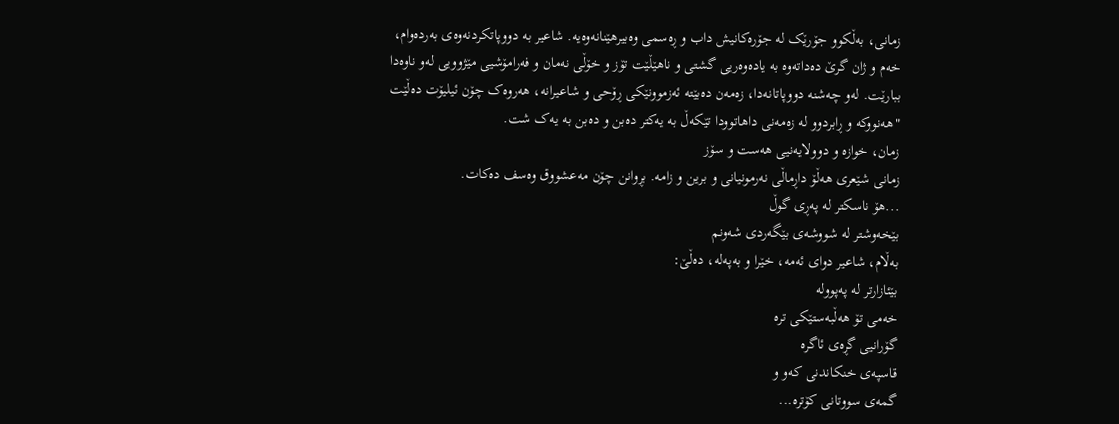زمانی، بەڵکوو جۆرێک لە جۆرەکانیش داب و ڕەسمی وەبیرهێنانەوەیە. شاعیر بە دووپاتکردنەوەی بەردەوام، خەم و ژان گرێ دەداتەوە بە یادەوەریی گشتی و ناهێڵێت تۆز و خۆڵی نەمان و فەرامۆشیی مێژوویی لەو ناوەدا ببارێت. لەو چەشنە دووپاتانەدا، زەمەن دەبێتە ئەزموونێکی ڕۆحی و شاعیرانە، هەروەک چۆن ئیلیۆت دەڵێت "هەنووکە و ڕابردوو لە زەمەنی داهاتوودا تێکەڵ بە یەکتر دەبن و دەبن بە یەک شت.
زمان، خوازە و دوولایەنیی هەست و سۆز
زمانی شێعری هەڵۆ داڕماڵی نەرمونیانی و برین و زامە. بڕوانن چۆن مەعشووق وەسف دەکات.
...هۆ ناسکتر لە پەڕی گوڵ
بێخەوشتر لە شووشەی بێگەردی شەونم
بەڵام، شاعیر دوای ئەمە، خێرا و بەپەلە، دەڵێ:
بێئازارتر لە پەپوولە
خەمی تۆ هەڵبەستێکی ترە
گۆرانیی گڕەی ئاگرە
قاسپەی خنکاندنی کەو و
گمەی سووتانی کۆترە...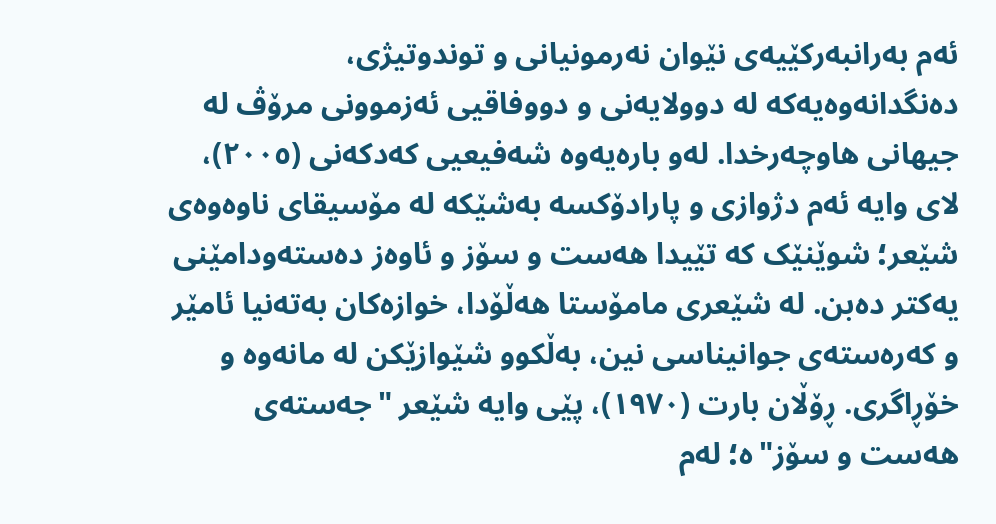ئەم بەرانبەرکێیەی نێوان نەرمونیانی و توندوتیژی، دەنگدانەوەیەکە لە دوولایەنی و دووفاقیی ئەزموونی مرۆڤ لە جیهانی هاوچەرخدا. لەو بارەیەوە شەفیعیی کەدکەنی (٢٠٠٥)، لای وایە ئەم دژوازی و پارادۆکسە بەشێکە لە مۆسیقای ناوەوەی شێعر؛ شوێنێک کە تێیدا هەست و سۆز و ئاوەز دەستەودامێنی یەکتر دەبن. لە شێعری مامۆستا هەڵۆدا، خوازەکان بەتەنیا ئامێر و کەرەستەی جوانیناسی نین، بەڵکوو شێوازێکن لە مانەوە و خۆڕاگری. ڕۆڵان بارت (١٩٧٠)، پێی وایە شێعر "جەستەی هەست و سۆز"ە؛ لەم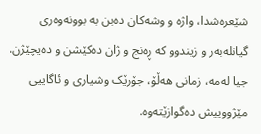شێعرەشدا، واژە و وشەکان دەبن بە بوونەوەری گیانلەبەر و زیندوو کە ڕەنج و ژان دەکێشن و دەیچێژن. جیا لەمە، زمانی هەڵۆ، جۆرێک وشیاری و ئاگاییی مێژووییش دەگوازێتەوە.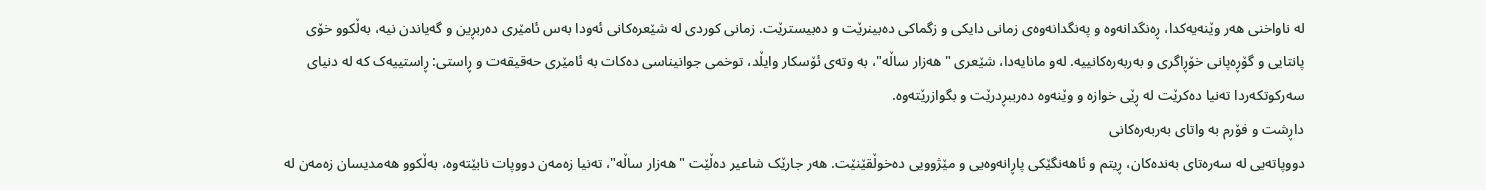لە ناواخنی هەر وێنەیەکدا، ڕەنگدانەوە و پەنگدانەوەی زمانی دایکی و زگماکی دەبینرێت و دەبیسترێت. زمانی کوردی لە شێعرەکانی ئەودا بەس ئامێری دەربڕین و گەیاندن نیە، بەڵکوو خۆی پانتایی و گۆڕەپانی خۆڕاگری و بەربەرەکانییە. لەو مانایەدا، شێعری "هەزار ساڵە"، بە وتەی ئۆسکار وایڵد، توخمی جوانیناسی دەکات بە ئامێری حەقیقەت و ڕاستی: ڕاستییەک کە لە دنیای سەرکوتکەردا تەنیا دەکرێت لە ڕێی خوازە و وێنەوە دەرببڕدرێت و بگوازرێتەوە.
داڕشت و فۆرم بە واتای بەربەرەکانی
دووپاتەیی لە سەرەتای بەندەکان، ڕیتم و ئاهەنگێکی پاڕانەوەیی و مێژوویی دەخوڵقێنێت. هەر جارێک شاعیر دەڵێت "هەزار ساڵە"، تەنیا زەمەن دووپات نابێتەوە، بەڵکوو هەمدیسان زەمەن لە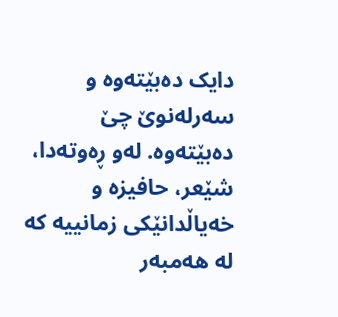دایک دەبێتەوە و سەرلەنوێ چێ دەبێتەوە. لەو ڕەوتەدا، شێعر، حافیزە و خەیاڵدانێکی زمانییە کە لە هەمبەر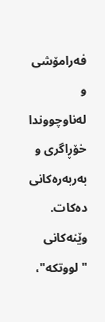فەرامۆشی و لەناوچووندا خۆڕاگری و بەربەرەکانی دەکات. وێنەکانی "لووتکە"،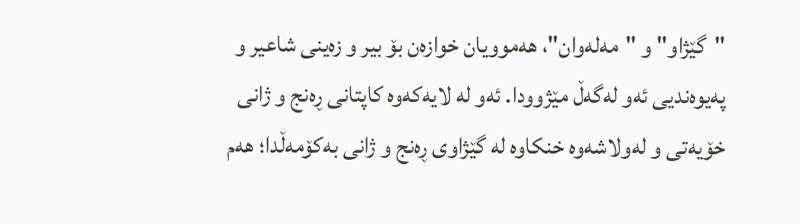"گێژاو" و "مەلەوان"، هەموویان خوازەن بۆ بیر و زەینی شاعیر و پەیوەندیی ئەو لەگەڵ مێژوودا. ئەو لە لایەکەوە کاپتانی ڕەنج و ژانی خۆیەتی و لەولاشەوە خنکاوە لە گێژاوی ڕەنج و ژانی بەکۆمەڵدا؛ هەم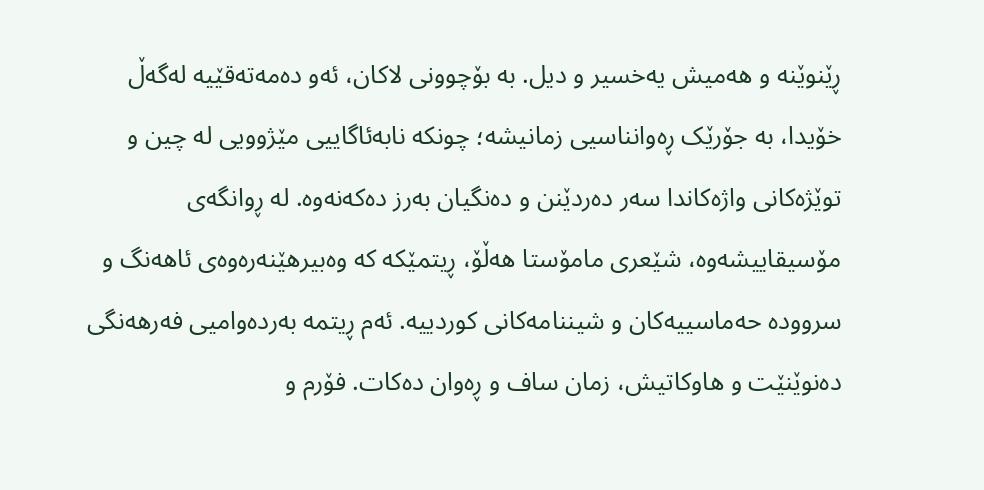ڕێنوێنە و هەمیش یەخسیر و دیل. بە بۆچوونی لاکان، ئەو دەمەتەقێیە لەگەڵ خۆیدا، بە جۆرێک ڕەوانناسیی زمانیشە؛ چونکە نابەئاگاییی مێژوویی لە چین و توێژەکانی واژەکاندا سەر دەردێنن و دەنگیان بەرز دەکەنەوە. لە ڕوانگەی مۆسیقاییشەوە، شێعری مامۆستا هەڵۆ، ڕیتمێکە کە وەبیرهێنەرەوەی ئاهەنگ و سروودە حەماسییەکان و شیننامەکانی کوردییە. ئەم ڕیتمە بەردەوامیی فەرهەنگی دەنوێنێت و هاوکاتیش، زمان ساف و ڕەوان دەکات. فۆرم و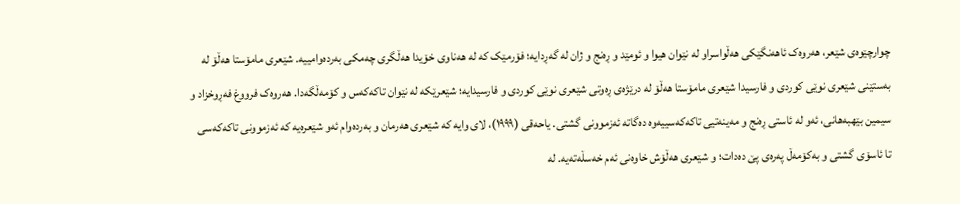چوارچێوەی شێعر، هەروەک ئاهەنگێکی هەڵواسراو لە نێوان هیوا و ئومێد و ڕەنج و ژان لە گەڕدایە؛ فۆرمێک کە لە هەناوی خۆیدا هەڵگری چەمکی بەردەوامییە. شێعری مامۆستا هەڵۆ لە بەستێنی شێعری نوێی کوردی و فارسیدا شێعری مامۆستا هەڵۆ لە درێژەی ڕەوتی شێعری نوێی کوردی و فارسیدایە؛ شێعرێکە لە نێوان تاکەکەس و کۆمەڵگەدا. هەروەک فرووغ فەڕوخزاد و سیمین بێهبەهانی، ئەو لە ئاستی ڕەنج و مەینەتیی تاکەکەسییەوە دەگاتە ئەزموونی گشتی. یاحەقی (١٩٩٩)، لای وایە کە شێعری هەرمان و بەردەوام ئەو شێعرەیە کە ئەزموونی تاکەکەسی تا ئاسۆی گشتی و بەکۆمەڵ پەرەی پێ دەدات؛ و شێعری هەڵۆش خاوەنی ئەم خەسڵەتەیە. لە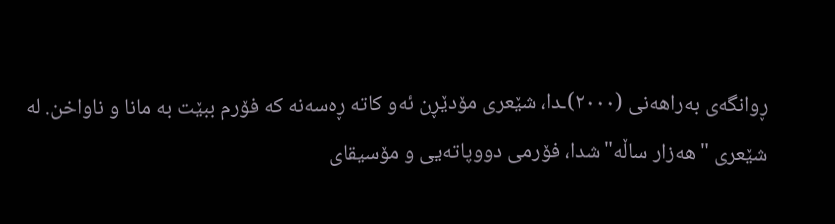ڕوانگەی بەراهەنی (٢٠٠٠)ـدا، شێعری مۆدێڕن ئەو کاتە ڕەسەنە کە فۆرم ببێت بە مانا و ناواخن. لە شێعری "هەزار ساڵە"شدا، فۆرمی دووپاتەیی و مۆسیقای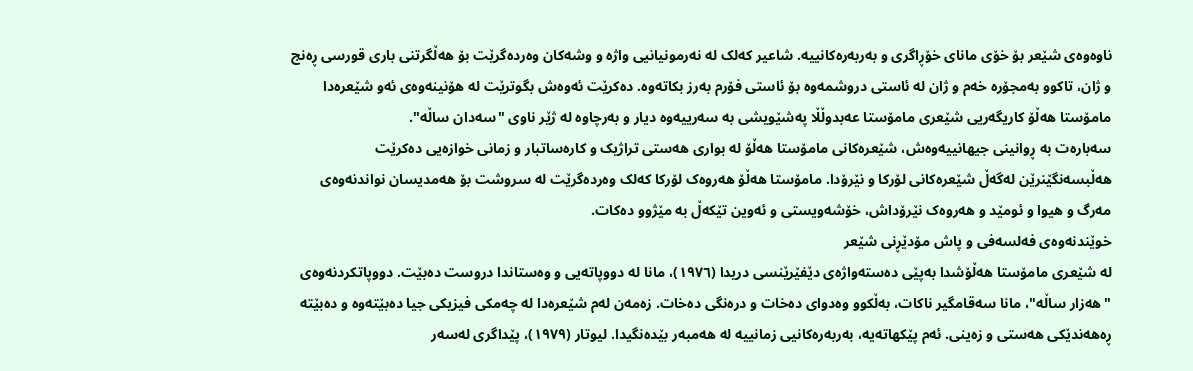ناوەوەی شێعر بۆ خۆی مانای خۆڕاگری و بەربەرەکانییە. شاعیر کەلک لە نەرمونیانیی واژە و وشەکان وەردەگرێت بۆ هەڵگرتنی باری قورسی ڕەنج و ژان، تاکوو بەمجۆرە خەم و ژان لە ئاستی دروشمەوە بۆ ئاستی فۆرم بەرز بکاتەوە. دەکرێت ئەوەش بگوترێت لە هۆنینەوەی ئەو شێعرەدا مامۆستا هەڵۆ کاریگەریی شێعری مامۆستا عەبدوڵڵا پەشێویشی بە سەرییەوە دیار و بەرچاوە لە ژێر ناوی "سەدان ساڵە".
سەبارەت بە ڕوانینی جیهانییەوەش، شێعرەکانی مامۆستا هەڵۆ لە بواری هەستی تراژیک و کارەساتبار و زمانی خوازەیی دەکرێت هەڵبسەنگێنرێن لەگەڵ شێعرەکانی لۆرکا و نێرۆدا. مامۆستا هەڵۆ هەروەک لۆرکا کەلک وەردەگرێت لە سروشت بۆ هەمدیسان نواندنەوەی مەرگ و هیوا و ئومێد و هەروەک نێرۆداش، خۆشەویستی و ئەوین تێکەڵ بە مێژوو دەکات.
خوێندنەوەی فەلسەفی و پاش مۆدێڕنی شێعر
لە شێعری مامۆستا هەڵۆشدا بەپێی دەستەواژەی دێفێرێنسی دریدا (١٩٧٦)، مانا لە دووپاتەیی و وەستاندا دروست دەبێت. دووپاتکردنەوەی "هەزار ساڵە"، مانا سەقامگیر ناکات، بەڵکوو وەدوای دەخات و درەنگی دەخات. زەمەن لەم شێعرەدا لە چەمکی فیزیکی جیا دەبێتەوە و دەبێتە ڕەهەندێکی هەستی و زەینی. ئەم پێکهاتەیە، بەربەرەکانیی زمانییە لە هەمبەر بێدەنگیدا. لیوتار (١٩٧٩)، پێداگری لەسەر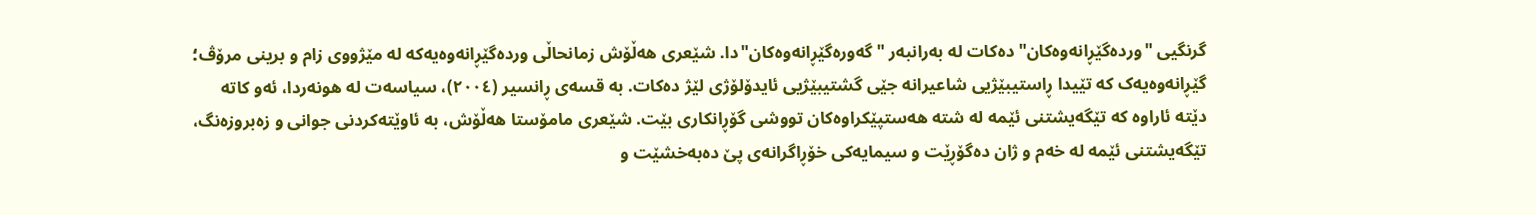گرنگیی "وردەگێڕانەوەکان" دەکات لە بەرانبەر "گەورەگێڕانەوەکان"دا. شێعری هەڵۆش زمانحاڵی وردەگێڕانەوەیەکە لە مێژووی زام و برینی مرۆڤ؛ گێڕانەوەیەک کە تێیدا ڕاستیبێژیی شاعیرانە جێی گشتیبێژیی ئایدۆلۆژی لێژ دەکات. بە قسەی ڕانسیر (٢٠٠٤)، سیاسەت لە هونەردا، ئەو کاتە دێتە ئاراوە کە تێگەیشتنی ئێمە لە شتە هەستپێکراوەکان تووشی گۆڕانکاری بێت. شێعری مامۆستا هەڵۆش، بە ئاوێتەکردنی جوانی و زەبروزەنگ، تێگەیشتنی ئێمە لە خەم و ژان دەگۆڕێت و سیمایەکی خۆڕاگرانەی پێ دەبەخشێت و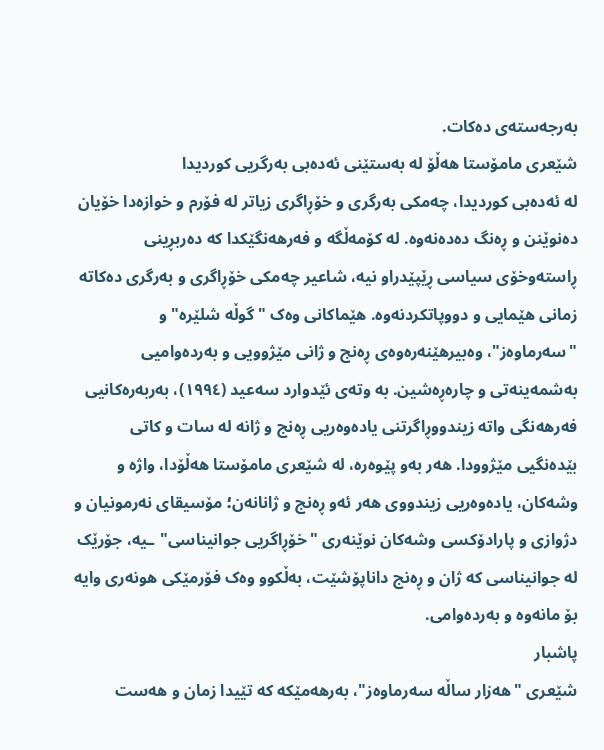بەرجەستەی دەکات.
شێعری مامۆستا هەڵۆ لە بەستێنی ئەدەبی بەرگریی کوردیدا
لە ئەدەبی کوردیدا، چەمکی بەرگری و خۆڕاگری زیاتر لە فۆرم و خوازەدا خۆیان دەنوێنن و ڕەنگ دەدەنەوە. لە کۆمەڵگە و فەرهەنگێکدا کە دەربڕینی ڕاستەوخۆی سیاسی ڕێپێدراو نیە، شاعیر چەمکی خۆڕاگری و بەرگری دەکاتە زمانی هێمایی و دووپاتکردنەوە. هێماکانی وەک "گوڵە شلێرە" و "سەرماوەز"، وەبیرهێنەرەوەی ڕەنج و ژانی مێژوویی و بەردەوامیی بەشمەینەتی و چارەڕەشین. بە وتەی ئێدوارد سەعید (١٩٩٤)، بەربەرەکانیی فەرهەنگی واتە زیندووڕاگرتنی یادەوەریی ڕەنج و ژانە لە سات و کاتی بێدەنگیی مێژوودا. هەر بەو پێوەرە، لە شێعری مامۆستا هەڵۆدا، واژە و وشەکان، یادەوەریی زیندووی هەر ئەو ڕەنج و ژانانەن؛ مۆسیقای نەرمونیان و دژوازی و پارادۆکسی وشەکان نوێنەری "خۆڕاگریی جوانیناسی"ـیە، جۆرێک لە جوانیناسی کە ژان و ڕەنج داناپۆشێت، بەڵکوو وەک فۆرمێکی هونەری وایە بۆ مانەوە و بەردەوامی.
پاشبار
شێعری "هەزار ساڵە سەرماوەز"، بەرهەمێکە کە تێیدا زمان و هەست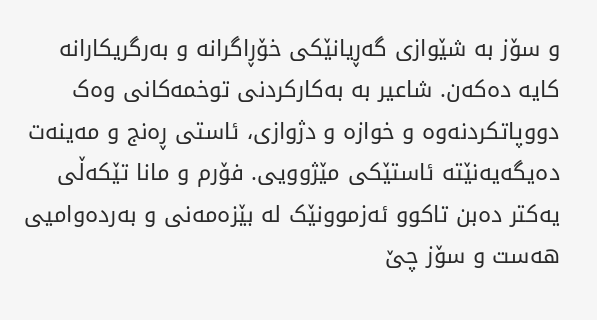و سۆز بە شێوازی گەڕیانێکی خۆڕاگرانە و بەرگریکارانە کایە دەکەن. شاعیر بە بەکارکردنی توخمەکانی وەک دووپاتکردنەوە و خوازە و دژوازی، ئاستی ڕەنج و مەینەت دەیگەیەنێتە ئاستێکی مێژوویی. فۆرم و مانا تێکەڵی یەکتر دەبن تاکوو ئەزموونێک لە بێزەمەنی و بەردەوامیی هەست و سۆز چێ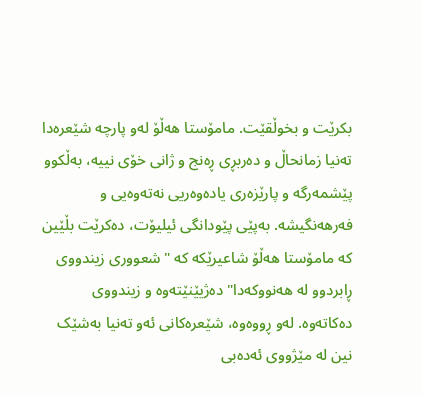بکرێت و بخوڵقێت. مامۆستا هەڵۆ لەو پارچە شێعرەدا تەنیا زمانحاڵ و دەربڕی ڕەنج و ژانی خۆی نییە، بەڵکوو پێشمەرگە و پارێزەری یادەوەریی نەتەوەیی و فەرهەنگیشە. بەپێی پێودانگی ئیلیۆت، دەکرێت بڵێین کە مامۆستا هەڵۆ شاعیرێکە کە "شعووری زیندووی ڕابردوو لە هەنووکەدا" دەژیێنێتەوە و زیندووی دەکاتەوە. لەو ڕووەوە، شێعرەکانی ئەو تەنیا بەشێک نین لە مێژووی ئەدەبی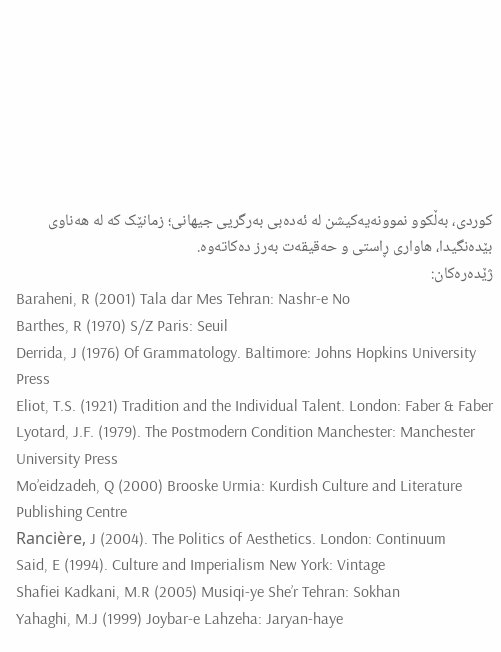کوردی، بەڵکوو نموونەیەکیشن لە ئەدەبی بەرگریی جیهانی؛ زمانێک کە لە هەناوی بێدەنگیدا، هاواری ڕاستی و حەقیقەت بەرز دەکاتەوە.
ژێدەرەکان:
Baraheni, R (2001) Tala dar Mes Tehran: Nashr-e No
Barthes, R (1970) S/Z Paris: Seuil
Derrida, J (1976) Of Grammatology. Baltimore: Johns Hopkins University Press
Eliot, T.S. (1921) Tradition and the Individual Talent. London: Faber & Faber
Lyotard, J.F. (1979). The Postmodern Condition Manchester: Manchester University Press
Mo’eidzadeh, Q (2000) Brooske Urmia: Kurdish Culture and Literature Publishing Centre
Rancière, J (2004). The Politics of Aesthetics. London: Continuum
Said, E (1994). Culture and Imperialism New York: Vintage
Shafiei Kadkani, M.R (2005) Musiqi-ye She’r Tehran: Sokhan
Yahaghi, M.J (1999) Joybar-e Lahzeha: Jaryan-haye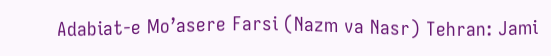Adabiat-e Mo’asere Farsi (Nazm va Nasr) Tehran: Jami